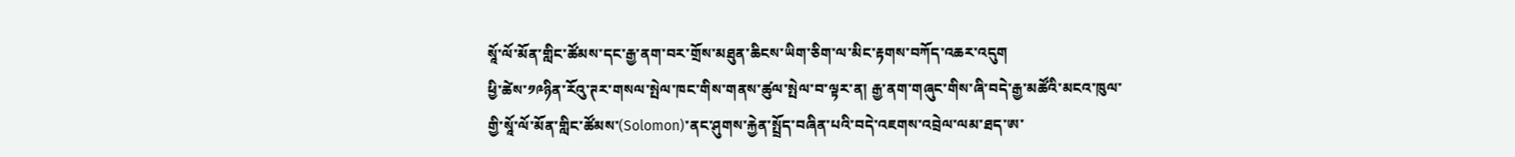སཱོ་ལོ་མོན་གླིང་ཚོམས་དང་རྒྱ་ནག་བར་གྲོས་མཐུན་ཆིངས་ཡིག་ཅིག་ལ་མིང་རྟགས་བཀོད་འཆར་འདུག
ཕྱི་ཚེས་༡༩ཉིན་རོའུ་ཊར་གསལ་སྤེལ་ཁང་གིས་གནས་ཚུལ་སྤེལ་བ་ལྟར་ན། རྒྱ་ནག་གཞུང་གིས་ཞི་བདེ་རྒྱ་མཚོའི་མངའ་ཁུལ་གྱི་སཱོ་ལོ་མོན་གླིང་ཚོམས་(Solomon)་ནང་ཤུགས་རྐྱེན་སྤྲོད་བཞིན་པའི་བདེ་འཇགས་འབྲེལ་ལམ་ཐད་ཨ་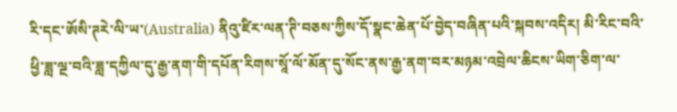རི་དང་ཨོསི་ཊརེ་ལི་ཡ་(Australia) ནིའུ་ཛིར་ལན་ཊི་བཅས་ཀྱིས་དོ་སྣང་ཆེན་པོ་བྱེད་བཞིན་པའི་སྐབས་འདིར། མི་རིང་བའི་ཕྱི་ཟླ་ལྔ་བའི་ཟླ་དཀྱིལ་དུ་རྒྱ་ནག་གི་དཔོན་རིགས་སཱོ་ལོ་མོན་དུ་སོང་ནས་རྒྱ་ནག་བར་མཉམ་འབྲེལ་ཆིངས་ཡིག་ཅིག་ལ་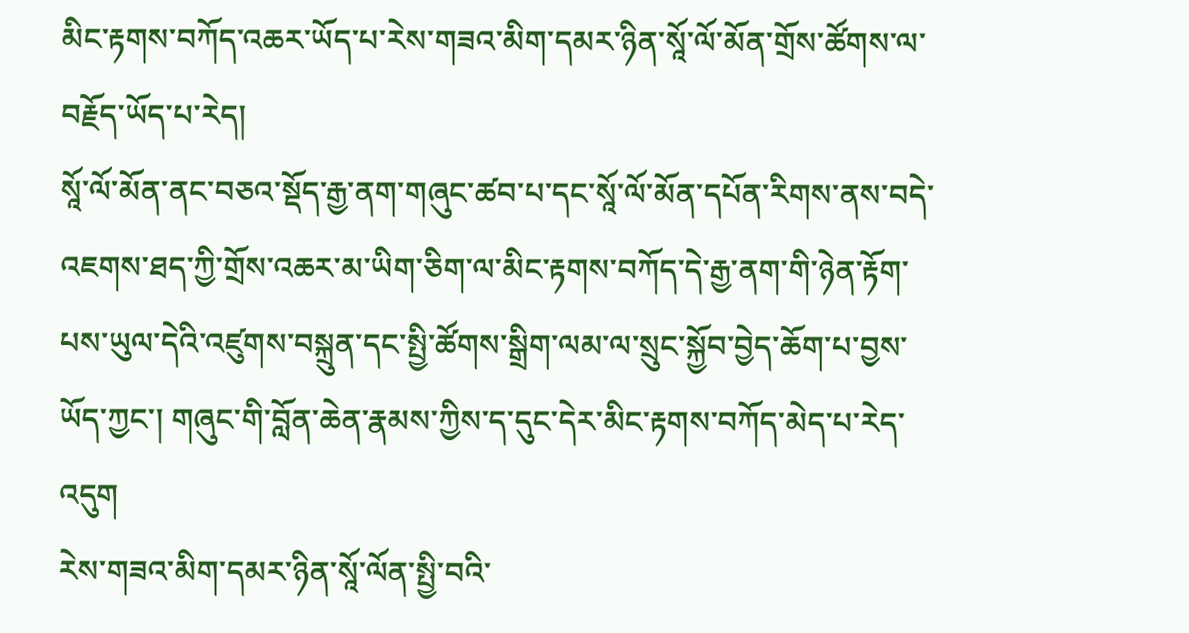མིང་རྟགས་བཀོད་འཆར་ཡོད་པ་རེས་གཟའ་མིག་དམར་ཉིན་སཱོ་ལོ་མོན་གྲོས་ཚོགས་ལ་བརྗོད་ཡོད་པ་རེད།
སཱོ་ལོ་མོན་ནང་བཅའ་སྡོད་རྒྱ་ནག་གཞུང་ཚབ་པ་དང་སཱོ་ལོ་མོན་དཔོན་རིགས་ནས་བདེ་འཇགས་ཐད་ཀྱི་གྲོས་འཆར་མ་ཡིག་ཅིག་ལ་མིང་རྟགས་བཀོད་དེ་རྒྱ་ནག་གི་ཉེན་རྟོག་པས་ཡུལ་དེའི་འཛུགས་བསྐྲུན་དང་སྤྱི་ཚོགས་སྒྲིག་ལམ་ལ་སྲུང་སྐྱོབ་བྱེད་ཆོག་པ་བྱས་ཡོད་ཀྱང་། གཞུང་གི་བློན་ཆེན་རྣམས་ཀྱིས་ད་དུང་དེར་མིང་རྟགས་བཀོད་མེད་པ་རེད་འདུག
རེས་གཟའ་མིག་དམར་ཉིན་སཱོ་ལོན་སྤྱི་བའི་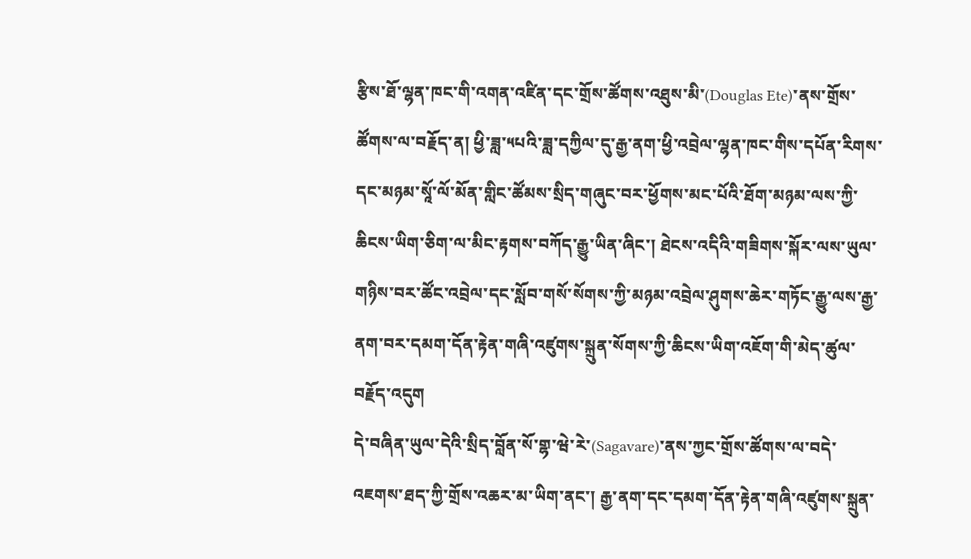རྩིས་ཐོ་ལྷན་ཁང་གི་འགན་འཛིན་དང་གྲོས་ཚོགས་འཐུས་མི་(Douglas Ete)་ནས་གྲོས་ཚོགས་ལ་བརྗོད་ན། ཕྱི་ཟླ་༥པའི་ཟླ་དཀྱིལ་དུ་རྒྱ་ནག་ཕྱི་འབྲེལ་ལྷན་ཁང་གིས་དཔོན་རིགས་དང་མཉམ་སཱོ་ལོ་མོན་གླིང་ཚོམས་སྲིད་གཞུང་བར་ཕྱོགས་མང་པོའི་ཐོག་མཉམ་ལས་ཀྱི་ཆིངས་ཡིག་ཅིག་ལ་མིང་རྟགས་བཀོད་རྒྱུ་ཡིན་ཞིང་། ཐེངས་འདིའི་གཟིགས་སྐོར་ལས་ཡུལ་གཉིས་བར་ཚོང་འབྲེལ་དང་སློབ་གསོ་སོགས་ཀྱི་མཉམ་འབྲེལ་ཤུགས་ཆེར་གཏོང་རྒྱུ་ལས་རྒྱ་ནག་བར་དམག་དོན་རྟེན་གཞི་འཛུགས་སྐྲུན་སོགས་ཀྱི་ཆིངས་ཡིག་འཇོག་གི་མེད་ཚུལ་བརྗོད་འདུག
དེ་བཞིན་ཡུལ་དེའི་སྲིད་བློན་སོ་གྷ་ཝེ་རེ་(Sagavare)་ནས་ཀྱང་གྲོས་ཚོགས་ལ་བདེ་འཇགས་ཐད་ཀྱི་གྲོས་འཆར་མ་ཡིག་ནང་། རྒྱ་ནག་དང་དམག་དོན་རྟེན་གཞི་འཛུགས་སྐྲུན་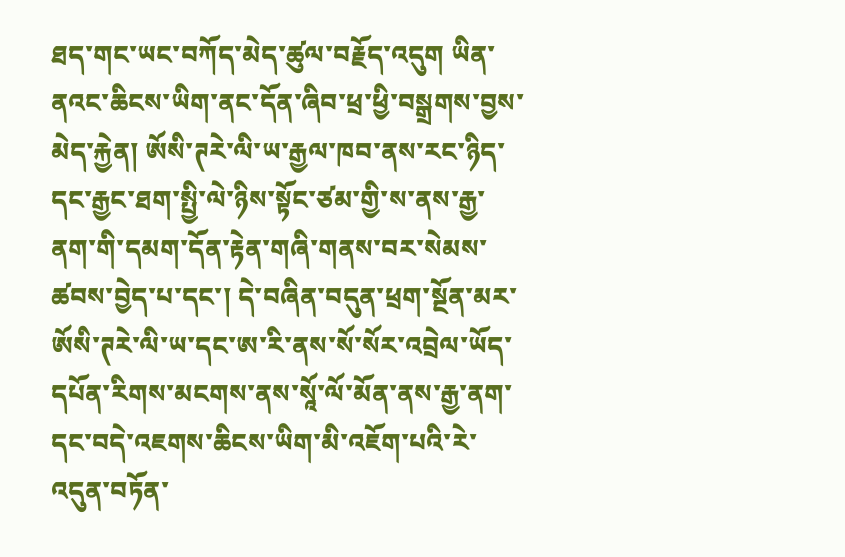ཐད་གང་ཡང་བཀོད་མེད་ཚུལ་བརྗོད་འདུག ཡིན་ནའང་ཆིངས་ཡིག་ནང་དོན་ཞིབ་ཕྲ་ཕྱི་བསྒྲགས་བྱས་མེད་རྐྱེན། ཨོསི་ཊརེ་ལི་ཡ་རྒྱལ་ཁབ་ནས་རང་ཉིད་དང་རྒྱང་ཐག་སྤྱི་ལེ་ཉིས་སྟོང་ཙམ་གྱི་ས་ནས་རྒྱ་ནག་གི་དམག་དོན་རྟེན་གཞི་གནས་བར་སེམས་ཚབས་བྱེད་པ་དང་། དེ་བཞིན་བདུན་ཕྲག་སྔོན་མར་ཨོསི་ཊརེ་ལི་ཡ་དང་ཨ་རི་ནས་སོ་སོར་འབྲེལ་ཡོད་དཔོན་རིགས་མངགས་ནས་སཱོ་ལོ་མོན་ནས་རྒྱ་ནག་དང་བདེ་འཇགས་ཆིངས་ཡིག་མི་འཇོག་པའི་རེ་འདུན་བཏོན་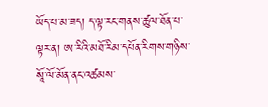ཡོད་པ་མ་ཟད། ད་ལྟ་རང་གནས་ཚུལ་ཐོན་པ་ལྟར་ན། ཨ་རིའི་མཐོ་རིམ་དཔོན་རིགས་གཉིས་སཱོ་ལོ་མོན་ནང་འཚམས་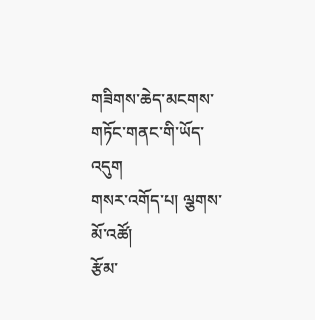གཟིགས་ཆེད་མངགས་གཏོང་གནང་གི་ཡོད་འདུག
གསར་འགོད་པ། ལྕགས་མོ་འཚོ།
རྩོམ་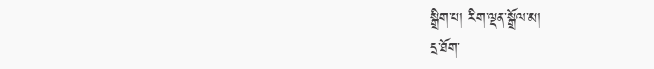སྒྲིག་པ། རིག་ལྡན་སྒྲོལ་མ།
དྲ་ཐོག་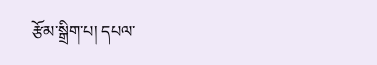རྩོམ་སྒྲིག་པ། དཔལ་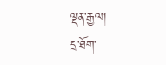ལྡན་རྒྱལ།
དྲ་ཐོག་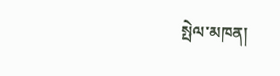སྤེལ་མཁན།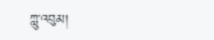ཀླུ་འབུམ།